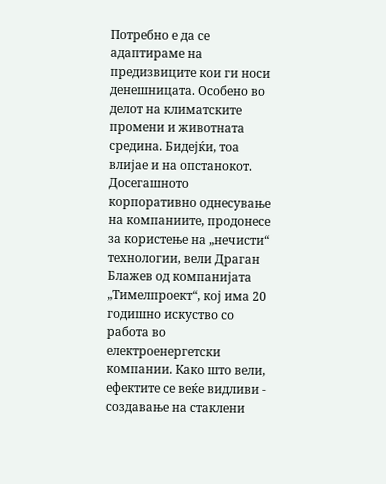Потребно е да се адаптираме на предизвиците кои ги носи денешницата. Особено во делот на климатските промени и животната средина. Бидејќи, тоа влијае и на опстанокот. Досегашното корпоративно однесување на компаниите, продонесе за користење на „нечисти“ технологии, вели Драган Блажев од компанијата „Тимелпроект“, кој има 20 годишно искуство со работа во електроенергетски компании. Како што вели, ефектите се веќе видливи - создавање на стаклени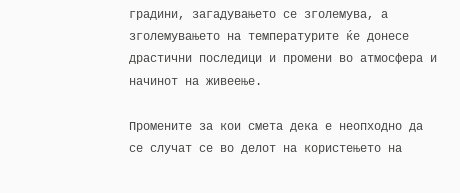градини, загадувањето се зголемува, а зголемувањето на температурите ќе донесе драстични последици и промени во атмосфера и начинот на живеење.

Промените за кои смета дека е неопходно да се случат се во делот на користењето на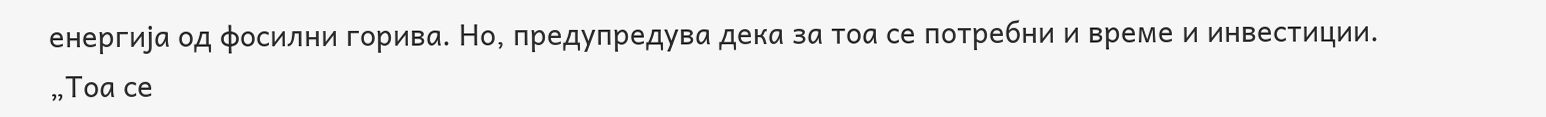енергија од фосилни горива. Но, предупредува дека за тоа се потребни и време и инвестиции.
„Тоа се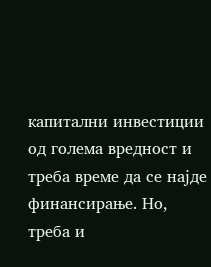капитални инвестиции од голема вредност и треба време да се најде финансирање. Но, треба и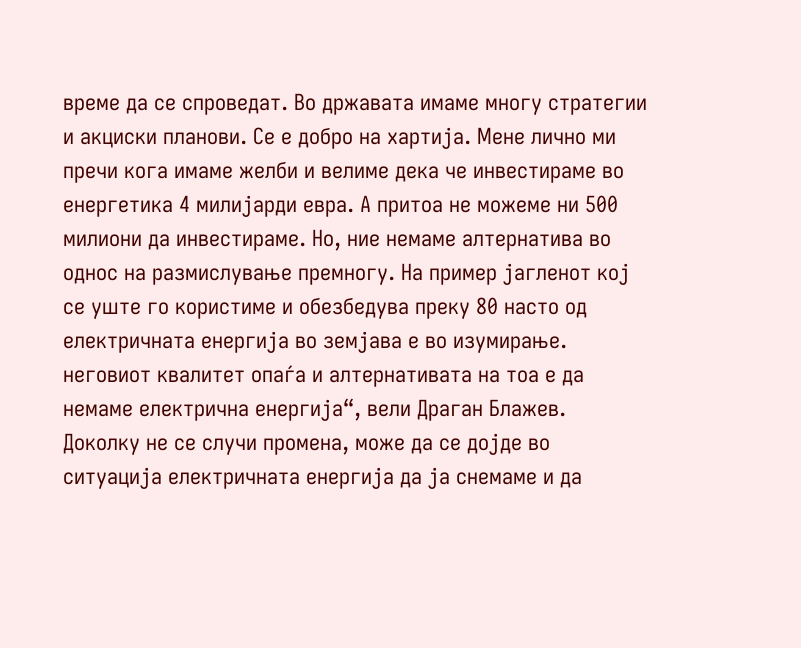време да се спроведат. Во државата имаме многу стратегии и акциски планови. Се е добро на хартија. Мене лично ми пречи кога имаме желби и велиме дека че инвестираме во енергетика 4 милијарди евра. А притоа не можеме ни 500 милиони да инвестираме. Но, ние немаме алтернатива во однос на размислување премногу. На пример јагленот кој се уште го користиме и обезбедува преку 80 насто од електричната енергија во земјава е во изумирање. неговиот квалитет опаѓа и алтернативата на тоа е да немаме електрична енергија“, вели Драган Блажев.
Доколку не се случи промена, може да се дојде во ситуација електричната енергија да ја снемаме и да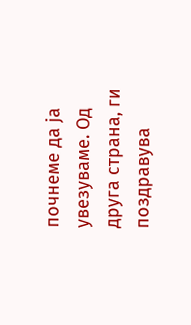почнеме да ја увезуваме. Од друга страна, ги поздравува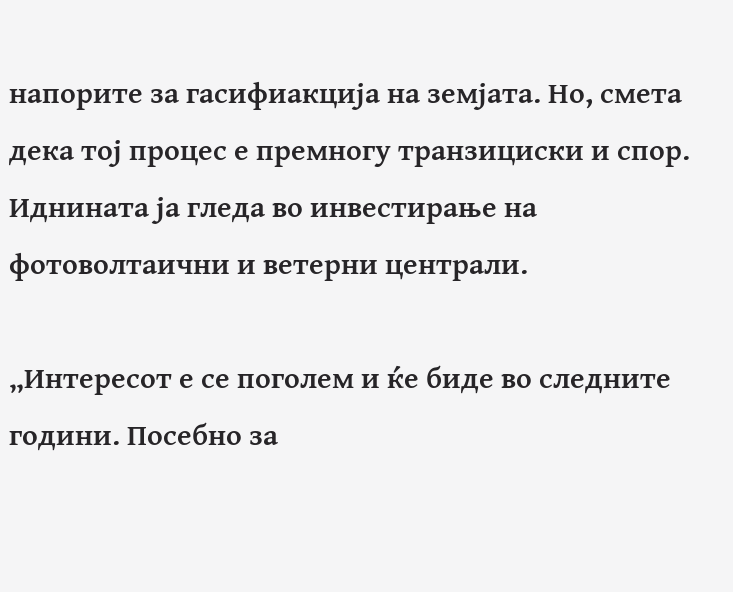напорите за гасифиакција на земјата. Но, смета дека тој процес е премногу транзициски и спор. Иднината ја гледа во инвестирање на фотоволтаични и ветерни централи.

„Интересот е се поголем и ќе биде во следните години. Посебно за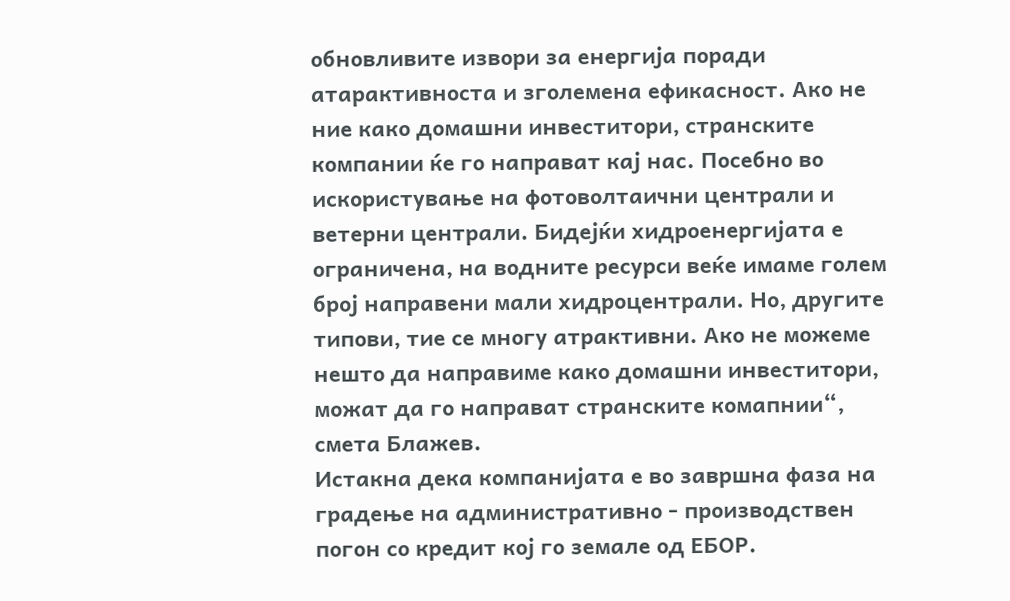обновливите извори за енергија поради атарактивноста и зголемена ефикасност. Ако не ние како домашни инвеститори, странските компании ќе го направат кај нас. Посебно во искористување на фотоволтаични централи и ветерни централи. Бидејќи хидроенергијата е ограничена, на водните ресурси веќе имаме голем број направени мали хидроцентрали. Но, другите типови, тие се многу атрактивни. Ако не можеме нешто да направиме како домашни инвеститори, можат да го направат странските комапнии“, смета Блажев.
Истакна дека компанијата е во завршна фаза на градење на административно - производствен погон со кредит кој го земале од ЕБОР.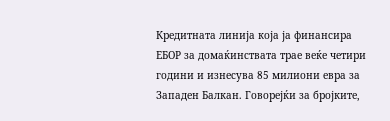Кредитната линија која ја финансира ЕБОР за домаќинствата трае веќе четири години и изнесува 85 милиони евра за Западен Балкан. Говорејќи за бројките,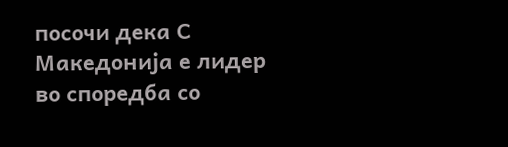посочи дека С Македонија е лидер во споредба со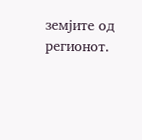земјите од регионот.